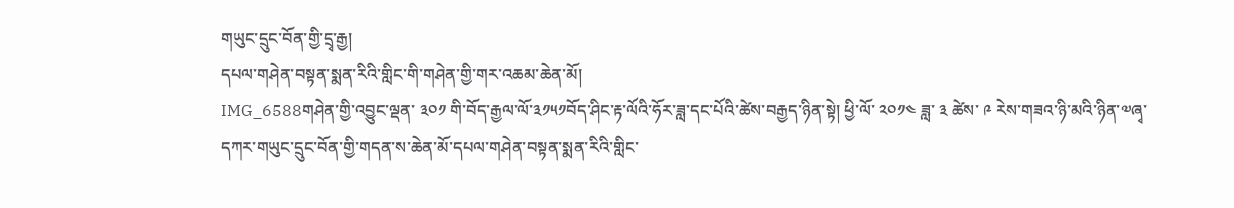གཡུང་དྲུང་བོན་གྱི་དྲྭ་རྒྱ།
དཔལ་གཤེན་བསྟན་སྨན་རིའི་གླིང་གི་གཤེན་གྱི་གར་འཆམ་ཆེན་མོ།
IMG_6588གཤེན་གྱི་འབྱུང་ལྡན་ ༣༠༡ གི་བོད་རྒྱལ་ལོ་༣༡༥༡བོད་ཤིང་རྟ་ལོའི་ཧོར་ཟླ་དང་པོའི་ཚེས་བརྒྱད་ཉིན་སྟེ། ཕྱི་ལོ་ ༢༠༡༤ ཟླ་ ༣ ཚེས་ ༩ རེས་གཟའ་ཉི་མའི་ཉིན་༧ཞྭ་དཀར་གཡུང་དྲུང་བོན་གྱི་གདན་ས་ཆེན་མོ་དཔལ་གཤེན་བསྟན་སྨན་རིའི་གླིང་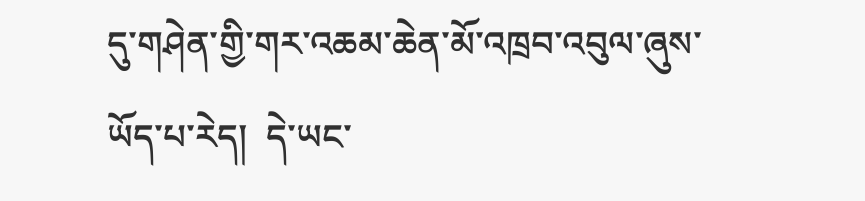དུ་གཤེན་གྱི་གར་འཆམ་ཆེན་མོ་འཁྲབ་འབུལ་ཞུས་ཡོད་པ་རེད།  དེ་ཡང་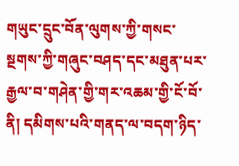གཡུང་དྲུང་བོན་ལུགས་ཀྱི་གསང་སྔགས་ཀྱི་གཞུང་བཤད་དང་མཐུན་པར་རྒྱལ་བ་གཤེན་གྱི་གར་འཆམ་གྱི་ངོ་བོ་ནི། དམིགས་པའི་གནད་ལ་བདག་ཉིད་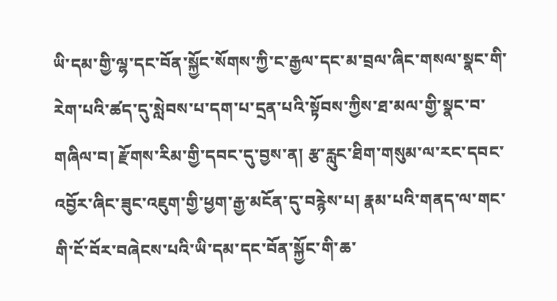ཡི་དམ་གྱི་ལྷ་དང་བོན་སྐྱོང་སོགས་ཀྱི་ང་རྒྱལ་དང་མ་བྲལ་ཞིང་གསལ་སྣང་གི་རེག་པའི་ཚད་དུ་སླེབས་པ་དག་པ་དྲན་པའི་སྟོབས་ཀྱིས་ཐ་མལ་གྱི་སྣང་བ་གཞིལ་བ། རྫོགས་རིམ་གྱི་དབང་དུ་བྱས་ན། རྩ་རླུང་ཐིག་གསུམ་ལ་རང་དབང་འབྱོར་ཞིང་ཟུང་འཇུག་གྱི་ཕྱག་རྒྱ་མངོན་དུ་བརྙེས་པ། རྣམ་པའི་གནད་ལ་གང་གི་ངོ་བོར་བཞེངས་པའི་ཡི་དམ་དང་བོན་སྐྱོང་གི་ཆ་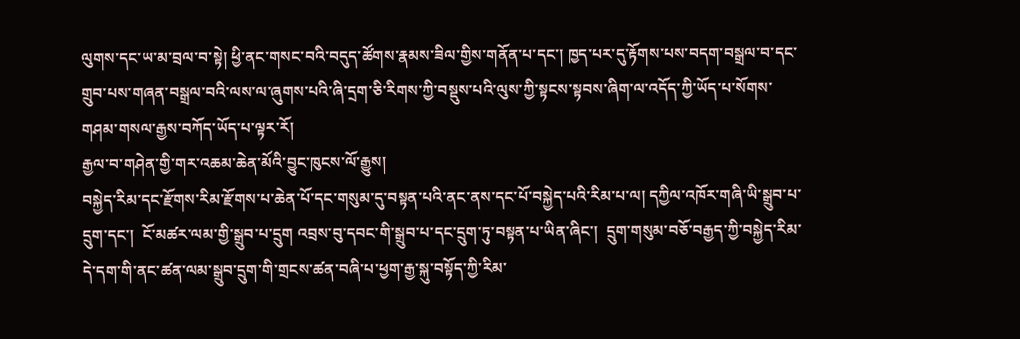ལུགས་དང་ཡ་མ་བྲལ་བ་སྟེ། ཕྱི་ནང་གསང་བའི་བདུད་ཚོགས་རྣམས་ཟིལ་གྱིས་གནོན་པ་དང་། ཁྱད་པར་དུ་རྟོགས་པས་བདག་བསྒྲལ་བ་དང་གྲུབ་པས་གཞན་བསྒྲལ་བའི་ལས་ལ་ཞུགས་པའི་ཞི་དྲག་ཅི་རིགས་ཀྱི་བསྡུས་པའི་ལུས་ཀྱི་སྟངས་སྟབས་ཞིག་ལ་འདོད་ཀྱི་ཡོད་པ་སོགས་གཤམ་གསལ་རྒྱས་བཀོད་ཡོད་པ་ལྟར་རོ།
རྒྱལ་བ་གཤེན་གྱི་གར་འཆམ་ཆེན་མོའི་བྱུང་ཁུངས་ལོ་རྒྱུས།
བསྐྱེད་རིམ་དང་རྫོགས་རིམ་རྫོགས་པ་ཆེན་པོ་དང་གསུམ་དུ་བསྟན་པའི་ནང་ནས་དང་པོ་བསྐྱེད་པའི་རིམ་པ་ལ། དཀྱིལ་འཁོར་གཞི་ཡི་སྒྲུབ་པ་དྲུག་དང་།  ངོ་མཚར་ལམ་གྱི་སྒྲུབ་པ་དྲུག འབྲས་བུ་དབང་གི་སྒྲུབ་པ་དང་དྲུག་ཏུ་བསྟན་པ་ཡིན་ཞིང་།  དྲུག་གསུམ་བཅོ་བརྒྱད་ཀྱི་བསྐྱེད་རིམ་དེ་དག་གི་ནང་ཚན་ལམ་སྒྲུབ་དྲུག་གི་གྲངས་ཚན་བཞི་པ་ཕྱག་རྒྱ་སྐུ་བསྟོད་ཀྱི་རིམ་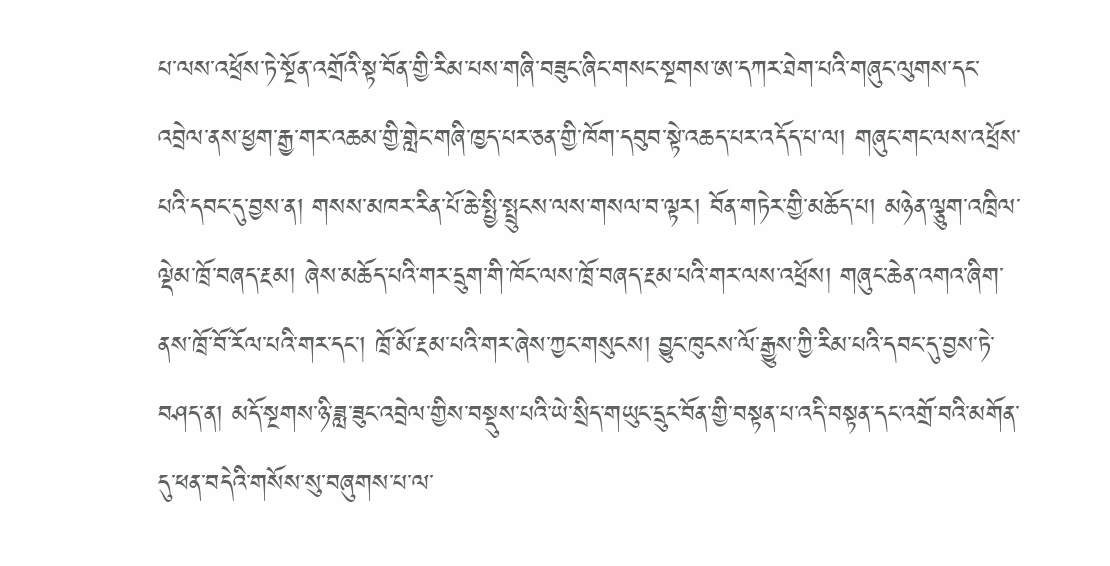པ་ལས་འཕྲོས་ཏེ་སྔོན་འགྲོའི་སྟ་བོན་གྱི་རིམ་པས་གཞི་བཟུང་ཞིང་གསང་སྔགས་ཨ་དཀར་ཐེག་པའི་གཞུང་ལུགས་དང་འབྲེལ་ནས་ཕྱག་རྒྱ་གར་འཆམ་གྱི་གླེང་གཞི་ཁྱད་པར་ཅན་གྱི་ཁོག་དབུབ་སྟེ་འཆད་པར་འདོད་པ་ལ། གཞུང་གང་ལས་འཕྲོས་པའི་དབང་དུ་བྱས་ན། གསས་མཁར་རིན་པོ་ཆེ་སྤྱི་སྤྲུངས་ལས་གསལ་བ་ལྟར། བོན་གཏེར་གྱི་མཆོད་པ། མཉེན་ལྕུག་འཁྲིལ་ལྡེམ་ཁྲོ་བཞད་རྔམ། ཞེས་མཆོད་པའི་གར་དྲུག་གི་ཁོང་ལས་ཁྲོ་བཞད་རྔམ་པའི་གར་ལས་འཕྲོས། གཞུང་ཆེན་འགའ་ཞིག་ནས་ཁྲོ་བོ་རོལ་པའི་གར་དང་། ཁྲོ་མོ་རྔམ་པའི་གར་ཞེས་ཀྱང་གསུངས། བྱུང་ཁུངས་ལོ་རྒྱུས་ཀྱི་རིམ་པའི་དབང་དུ་བྱས་ཏེ་བཤད་ན། མདོ་སྔགས་ཉི་ཟླ་ཟུང་འབྲེལ་གྱིས་བསྡུས་པའི་ཡེ་སྲིད་གཡུང་དྲུང་བོན་གྱི་བསྟན་པ་འདི་བསྟན་དང་འགྲོ་བའི་མགོན་དུ་ཕན་བདེའི་གསོས་སུ་བཞུགས་པ་ལ་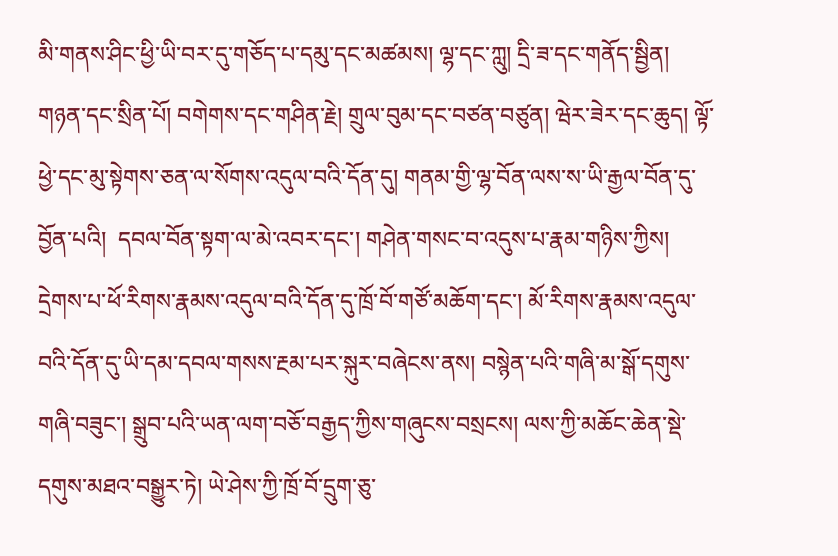མི་གནས་ཤིང་ཕྱི་ཡི་བར་དུ་གཅོད་པ་དམུ་དང་མཚམས། ལྷ་དང་ཀླུ། དྲི་ཟ་དང་གནོད་སྦྱིན། གཉན་དང་སྲིན་པོ། བགེགས་དང་གཤིན་རྗེ། གྲུལ་བུམ་དང་བཙན་བཙུན། ཝེར་ཟེར་དང་ཆུད། ལྟོ་ཕྱེ་དང་མུ་སྟེགས་ཅན་ལ་སོགས་འདུལ་བའི་དོན་དུ། གནམ་གྱི་ལྷ་བོན་ལས་ས་ཡི་རྒྱལ་བོན་དུ་བྱོན་པའི།  དབལ་བོན་སྟག་ལ་མེ་འབར་དང་། གཤེན་གསང་བ་འདུས་པ་རྣམ་གཉིས་ཀྱིས། དྲེགས་པ་ཕོ་རིགས་རྣམས་འདུལ་བའི་དོན་དུ་ཁྲོ་བོ་གཙོ་མཆོག་དང་། མོ་རིགས་རྣམས་འདུལ་བའི་དོན་དུ་ཡི་དམ་དབལ་གསས་རྔམ་པར་སྐུར་བཞེངས་ནས། བསྙེན་པའི་གཞི་མ་སྒོ་དགུས་གཞི་བཟུང་། སྒྲུབ་པའི་ཡན་ལག་བཅོ་བརྒྱད་ཀྱིས་གཞུངས་བསྲངས། ལས་ཀྱི་མཆོང་ཆེན་སྡེ་དགུས་མཐའ་བསྒྱུར་ཏེ། ཡེ་ཤེས་ཀྱི་ཁྲོ་བོ་དྲུག་ཅུ་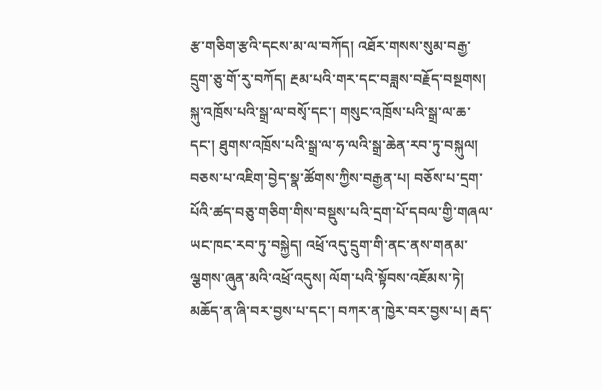རྩ་གཅིག་རྩའི་དངས་མ་ལ་བཀོད། འཐོར་གསས་སུམ་བརྒྱ་དྲུག་ཅུ་གོ་རུ་བཀོད། རྔམ་པའི་གར་དང་བཟླས་བརྗོད་བསྔགས། སྐུ་འཁྲོས་པའི་སྒྲ་ལ་བསྭོ་དང་། གསུང་འཁྲོས་པའི་སྒྲ་ལ་ཆ་དང་། ཐུགས་འཁྲོས་པའི་སྒྲ་ལ་ཧ་ལའི་སྒྲ་ཆེན་རབ་ཏུ་བསྐུལ།  བཅས་པ་འཇིག་བྱེད་སྣ་ཚོགས་ཀྱིས་བརྒྱན་པ། བཅོས་པ་དྲག་པོའི་ཚད་བཅུ་གཅིག་གིས་བསྡུས་པའི་དྲག་པོ་དབལ་གྱི་གཞལ་ཡང་ཁང་རབ་ཏུ་བསྐྱེད། འཕྲོ་འདུ་དྲུག་གི་ནང་ནས་གནམ་ལྕགས་ཞུན་མའི་འཕྲོ་འདུས། ལོག་པའི་སྟོབས་འཇོམས་ཏེ། མཆོད་ན་ཞི་བར་བྱས་པ་དང་། བཀར་ན་ཁྱེར་བར་བྱས་པ། རྦད་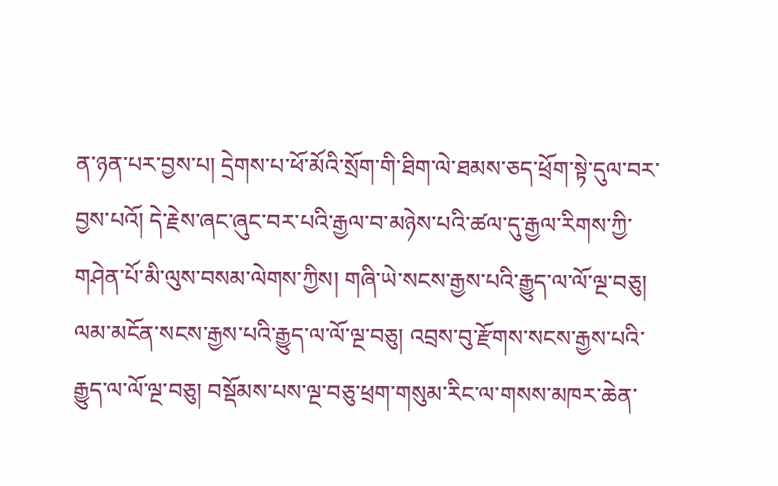ན་ཉན་པར་བྱས་པ། དྲེགས་པ་ཕོ་མོའི་སྲོག་གི་ཐིག་ལེ་ཐམས་ཅད་ཕྲོག་སྟེ་དུལ་བར་བྱས་པའོ། དེ་རྗེས་ཞང་ཞུང་བར་པའི་རྒྱལ་བ་མཉེས་པའི་ཚལ་དུ་རྒྱལ་རིགས་ཀྱི་གཤེན་པོ་མི་ལུས་བསམ་ལེགས་ཀྱིས། གཞི་ཡེ་སངས་རྒྱས་པའི་རྒྱུད་ལ་ལོ་ལྔ་བཅུ། ལམ་མངོན་སངས་རྒྱས་པའི་རྒྱུད་ལ་ལོ་ལྔ་བཅུ། འབྲས་བུ་རྫོགས་སངས་རྒྱས་པའི་རྒྱུད་ལ་ལོ་ལྔ་བཅུ། བསྡོམས་པས་ལྔ་བཅུ་ཕྲག་གསུམ་རིང་ལ་གསས་མཁར་ཆེན་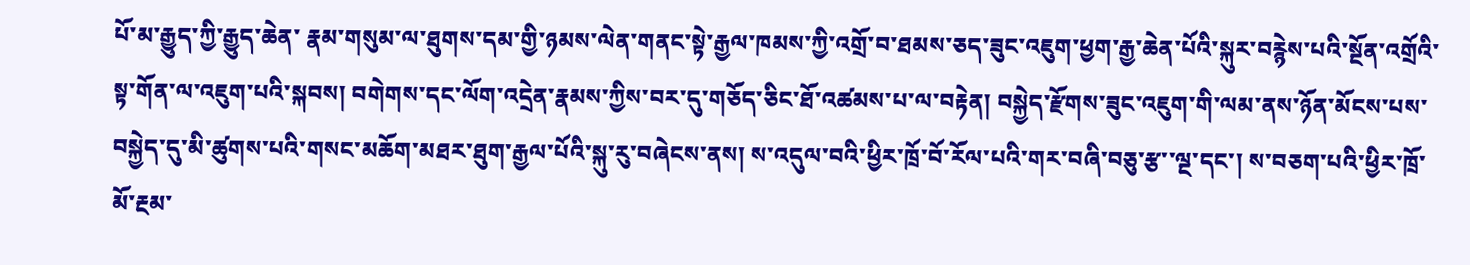པོ་མ་རྒྱུད་ཀྱི་རྒྱུད་ཆེན་ རྣམ་གསུམ་ལ་ཐུགས་དམ་གྱི་ཉམས་ལེན་གནང་སྟེ་རྒྱལ་ཁམས་ཀྱི་འགྲོ་བ་ཐམས་ཅད་ཟུང་འཇུག་ཕྱག་རྒྱ་ཆེན་པོའི་སྐུར་བརྙེས་པའི་སྔོན་འགྲོའི་སྟ་གོན་ལ་འཇུག་པའི་སྐབས། བགེགས་དང་ལོག་འདྲེན་རྣམས་ཀྱིས་བར་དུ་གཅོད་ཅིང་ཐོ་འཚམས་པ་ལ་བརྟེན། བསྐྱེད་རྫོགས་ཟུང་འཇུག་གི་ལམ་ནས་ཉོན་མོངས་པས་བསྐྱེད་དུ་མི་ཚུགས་པའི་གསང་མཆོག་མཐར་ཐུག་རྒྱལ་པོའི་སྐུ་རུ་བཞེངས་ནས། ས་འདུལ་བའི་ཕྱིར་ཁྲོ་བོ་རོལ་པའི་གར་བཞི་བཅུ་རྩ་་ལྔ་དང་། ས་བཅག་པའི་ཕྱིར་ཁྲོ་མོ་རྔམ་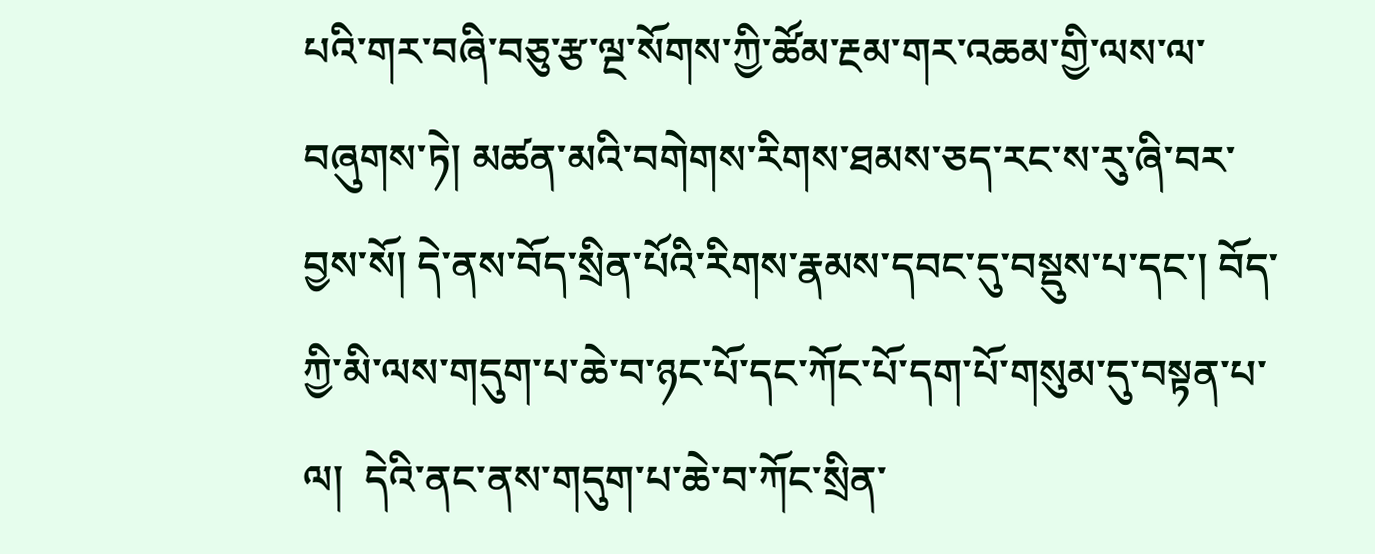པའི་གར་བཞི་བཅུ་རྩ་ལྔ་སོགས་ཀྱི་ཚོམ་རྔམ་གར་འཆམ་གྱི་ལས་ལ་བཞུགས་ཏེ། མཚན་མའི་བགེགས་རིགས་ཐམས་ཅད་རང་ས་རུ་ཞི་བར་བྱས་སོ། དེ་ནས་བོད་སྲིན་པོའི་རིགས་རྣམས་དབང་དུ་བསྡུས་པ་དང་། བོད་ཀྱི་མི་ལས་གདུག་པ་ཆེ་བ་ཉང་པོ་དང་ཀོང་པོ་དག་པོ་གསུམ་དུ་བསྟན་པ་ལ།  དེའི་ནང་ནས་གདུག་པ་ཆེ་བ་ཀོང་སྲིན་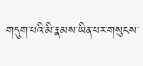གདུག་པའི་མི་རྣམས་ཡིན་པར་གསུངས་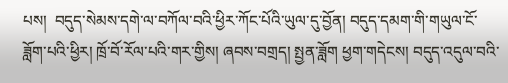པས།  བདུད་སེམས་དགེ་ལ་བཀོལ་བའི་ཕྱིར་ཀོང་པོའི་ཡུལ་དུ་བྱོན། བདུད་དམག་གི་གཡུལ་ངོ་ཟློག་པའི་ཕྱིར། ཁྲོ་བོ་རོལ་པའི་གར་གྱིས། ཞབས་བགྲད། སྤྱན་ཟློག ཕྱག་གདེངས། བདུད་འདུལ་བའི་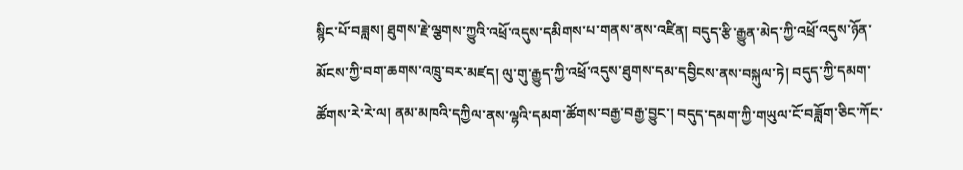སྙིང་པོ་བཟླས། ཐུགས་རྗེ་ལྕགས་ཀྱུའི་འཕྲོ་འདུས་དམིགས་པ་གནས་ནས་འཛིན། བདུད་རྩི་རྒྱུན་མེད་ཀྱི་འཕྲོ་འདུས་ཉོན་མོངས་ཀྱི་བག་ཆགས་འཁྲུ་བར་མཛད། ལུ་གུ་རྒྱུད་ཀྱི་འཕྲོ་འདུས་ཐུགས་དམ་དབྱིངས་ནས་བསྐུལ་ཏེ། བདུད་ཀྱི་དམག་ཚོགས་རེ་རེ་ལ། ནམ་མཁའི་དཀྱིལ་ནས་ལྷའི་དམག་ཚོགས་བརྒྱ་བརྒྱ་བྱུང་། བདུད་དམག་ཀྱི་གཡུལ་ངོ་བཟློག་ཅིང་ཀོང་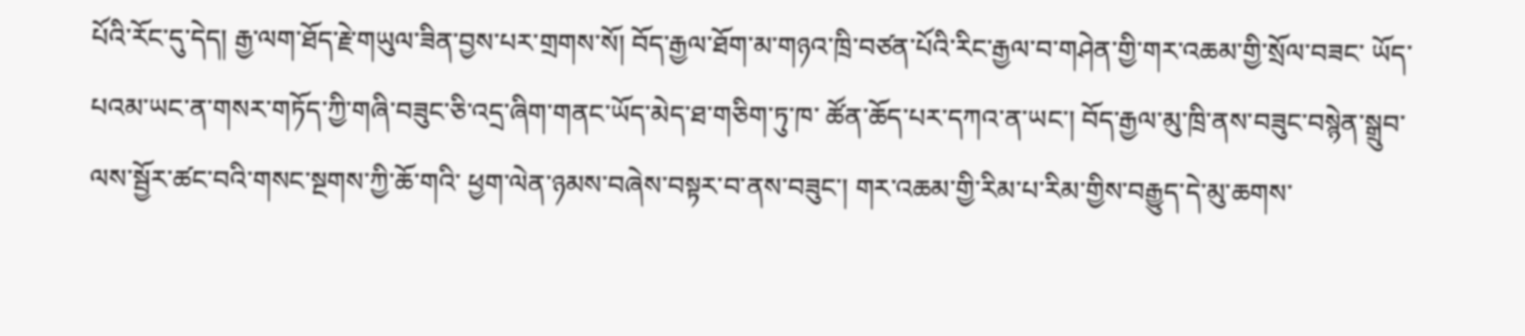པོའི་རོང་དུ་དེད། རྒྱ་ལག་ཐོད་རྗེ་གཡུལ་ཟིན་བྱས་པར་གྲགས་སོ། བོད་རྒྱལ་ཐོག་མ་གཉའ་ཁྲི་བཙན་པོའི་རིང་རྒྱལ་བ་གཤེན་གྱི་གར་འཆམ་གྱི་སྲོལ་བཟང་ ཡོད་པའམ་ཡང་ན་གསར་གཏོད་ཀྱི་གཞི་བཟུང་ཅི་འདྲ་ཞིག་གནང་ཡོད་མེད་ཐ་གཅིག་ཏུ་ཁ་ ཚོན་ཆོད་པར་དཀའ་ན་ཡང་། བོད་རྒྱལ་མུ་ཁྲི་ནས་བཟུང་བསྙེན་སྒྲུབ་ལས་སྦྱོར་ཚང་བའི་གསང་སྔགས་ཀྱི་ཆོ་གའི་ ཕྱག་ལེན་ཉམས་བཞེས་བསྟར་བ་ནས་བཟུང་། གར་འཆམ་གྱི་རིམ་པ་རིམ་གྱིས་བརྒྱུད་དེ་མུ་ཆགས་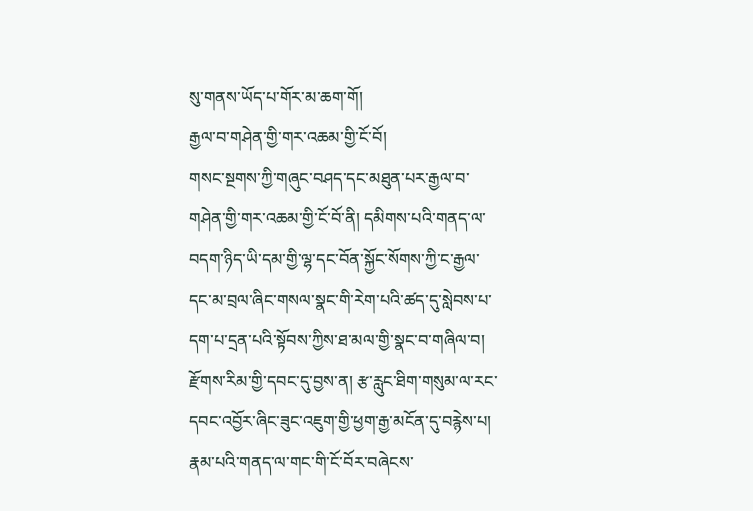སུ་གནས་ཡོད་པ་གོར་མ་ཆག་གོ།
རྒྱལ་བ་གཤེན་གྱི་གར་འཆམ་གྱི་ངོ་བོ།
གསང་སྔགས་ཀྱི་གཞུང་བཤད་དང་མཐུན་པར་རྒྱལ་བ་གཤེན་གྱི་གར་འཆམ་གྱི་ངོ་བོ་ནི། དམིགས་པའི་གནད་ལ་བདག་ཉིད་ཡི་དམ་གྱི་ལྷ་དང་བོན་སྐྱོང་སོགས་ཀྱི་ང་རྒྱལ་དང་མ་བྲལ་ཞིང་གསལ་སྣང་གི་རེག་པའི་ཚད་དུ་སླེབས་པ་དག་པ་དྲན་པའི་སྟོབས་ཀྱིས་ཐ་མལ་གྱི་སྣང་བ་གཞིལ་བ། རྫོགས་རིམ་གྱི་དབང་དུ་བྱས་ན། རྩ་རླུང་ཐིག་གསུམ་ལ་རང་དབང་འབྱོར་ཞིང་ཟུང་འཇུག་གྱི་ཕྱག་རྒྱ་མངོན་དུ་བརྙེས་པ། རྣམ་པའི་གནད་ལ་གང་གི་ངོ་བོར་བཞེངས་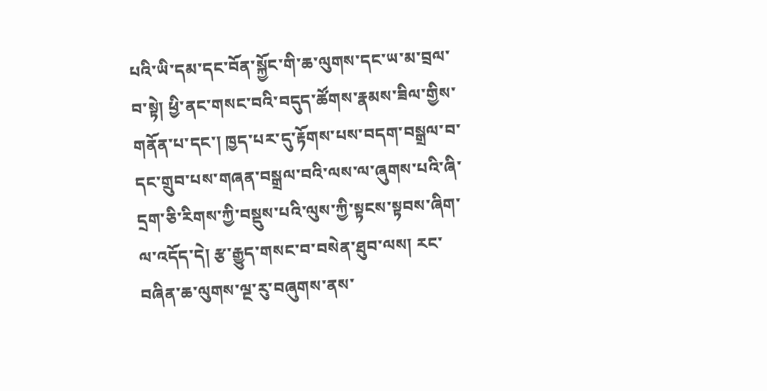པའི་ཡི་དམ་དང་བོན་སྐྱོང་གི་ཆ་ལུགས་དང་ཡ་མ་བྲལ་བ་སྟེ། ཕྱི་ནང་གསང་བའི་བདུད་ཚོགས་རྣམས་ཟིལ་གྱིས་གནོན་པ་དང་། ཁྱད་པར་དུ་རྟོགས་པས་བདག་བསྒྲལ་བ་དང་གྲུབ་པས་གཞན་བསྒྲལ་བའི་ལས་ལ་ཞུགས་པའི་ཞི་དྲག་ཅི་རིགས་ཀྱི་བསྡུས་པའི་ལུས་ཀྱི་སྟངས་སྟབས་ཞིག་ལ་འདོད་དེ། རྩ་རྒྱུད་གསང་བ་བསེན་ཐུབ་ལས། རང་བཞིན་ཆ་ལུགས་ལྔ་རུ་བཞུགས་ནས་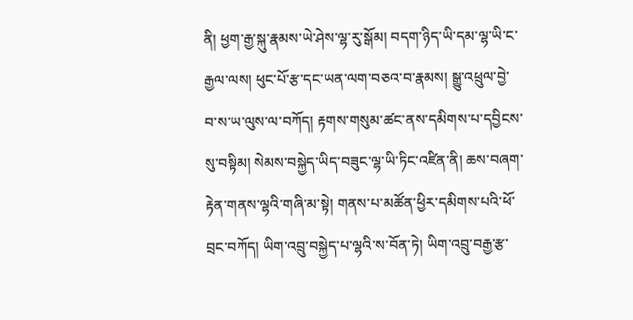ནི། ཕྱག་རྒྱ་སྐུ་རྣམས་ཡེ་ཤེས་ལྷ་རུ་སྒོམ། བདག་ཉིད་ཡི་དམ་ལྷ་ཡི་ང་རྒྱལ་ལས། ཕུང་པོ་རྩ་དང་ཡན་ལག་བཅའ་བ་རྣམས། སྒྱུ་འཕྲུལ་བྱེ་བ་ས་ཡ་ལུས་ལ་བཀོད། རྟགས་གསུམ་ཚང་ནས་དམིགས་པ་དབྱིངས་སུ་བསྟིམ། སེམས་བསྐྱེད་ཡིད་བཟུང་ལྷ་ཡི་ཏིང་འཛིན་ནི། ཆས་བཞག་རྟེན་གནས་ལྷའི་གཞི་མ་སྟེ། གནས་པ་མཚོན་ཕྱིར་དམིགས་པའི་ཕོ་བྲང་བཀོད། ཡིག་འབྲུ་བསྐྱེད་པ་ལྷའི་ས་བོན་ཏེ། ཡིག་འབྲུ་བརྒྱ་རྩ་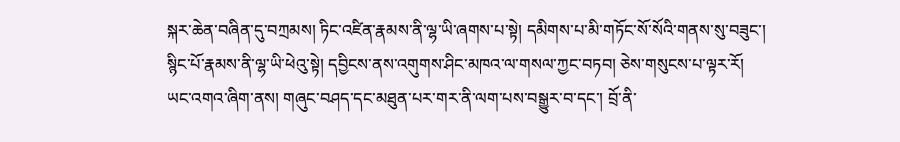སྐར་ཆེན་བཞིན་དུ་བཀྲམས། ཏིང་འཛིན་རྣམས་ནི་ལྷ་ཡི་ཞགས་པ་སྟེ། དམིགས་པ་མི་གཏོང་སོ་སོའི་གནས་སུ་བཟུང་། སྙིང་པོ་རྣམས་ནི་ལྷ་ཡི་ཕེའུ་སྟེ། དབྱིངས་ནས་འགུགས་ཤིང་མཁའ་ལ་གསལ་ཀྱང་བཏབ། ཅེས་གསུངས་པ་ལྟར་རོ། ཡང་འགའ་ཞིག་ནས། གཞུང་བཤད་དང་མཐུན་པར་གར་ནི་ལག་པས་བསྒྱུར་བ་དང་། བྲོ་ནི་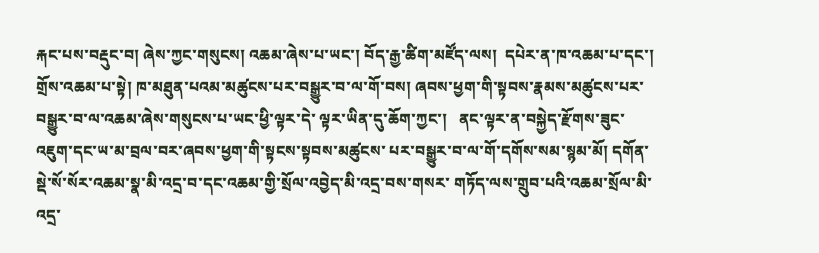རྐང་པས་བརྡུང་བ། ཞེས་ཀྱང་གསུངས། འཆམ་ཞེས་པ་ཡང་། བོད་རྒྱ་ཚིག་མཛོད་ལས།  དཔེར་ན་ཁ་འཆམ་པ་དང་། གྲོས་འཆམ་པ་སྟེ། ཁ་མཐུན་པའམ་མཚུངས་པར་བསྒྱུར་བ་ལ་གོ་བས། ཞབས་ཕྱག་གི་སྟབས་རྣམས་མཚུངས་པར་བསྒྱུར་བ་ལ་འཆམ་ཞེས་གསུངས་པ་ཡང་ཕྱི་ལྟར་དེ་ ལྟར་ཡིན་དུ་ཆོག་ཀྱང་།   ནང་ལྟར་ན་བསྐྱེད་རྫོགས་ཟུང་འཇུག་དང་ཡ་མ་བྲལ་བར་ཞབས་ཕྱག་གི་སྟངས་སྟབས་མཚུངས་ པར་བསྒྱུར་བ་ལ་གོ་དགོས་སམ་སྙམ་མོ། དགོན་སྡེ་སོ་སོར་འཆམ་སྣ་མི་འདྲ་བ་དང་འཆམ་གྱི་སྲོལ་འབྱེད་མི་འདྲ་བས་གསར་ གཏོད་ལས་གྲུབ་པའི་འཆམ་སྲོལ་མི་འདྲ་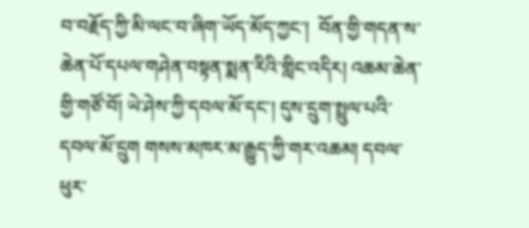བ་བརྗོད་ཀྱི་མི་ལང་བ་ཞིག་ཡོད་མོད་ཀྱང་།  བོན་གྱི་གདན་ས་ཆེན་པོ་དཔལ་གཤེན་བསྟན་སྨན་རིའི་གླིང་འདིར། འཆམ་ཆེན་གྱི་གཙོ་བོ། ཡེ་ཤེས་ཀྱི་དབལ་མོ་དང་། དུས་དྲུག་སྤྲུལ་པའི་དབལ་མོ་དྲུག གསས་མཁར་མ་རྒྱུད་ཀྱི་གར་འཆམ། དབལ་ཕུར་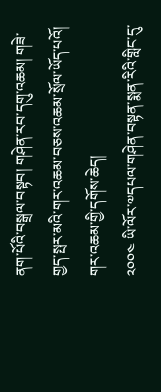ནག་པོའི་བསྒྲལ་བསྟབ། གཤེན་རབ་དགུ་འཆམ། གཟེ་གྱད་སྤར་མའི་གར་འཆམ་བཅས་འཆམ་སྲོལ་ཡོད་པའོ།
གར་འཆམ་གྱི་དགོས་ཆེད།
༢༠༠༤ ཡི་ལོར་༧དཔལ་གཤེན་བསྟན་སྨན་རིའི་གླིང་དུ་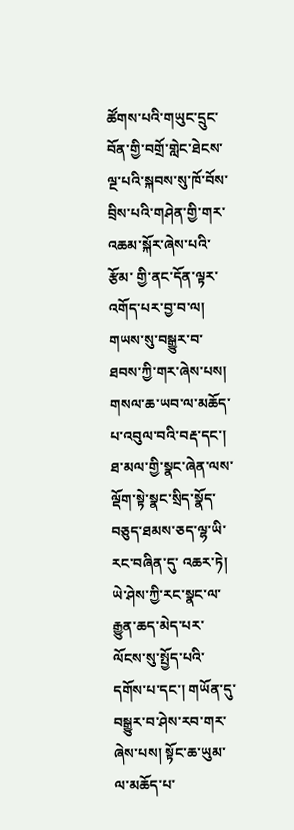ཚོགས་པའི་གཡུང་དྲུང་བོན་གྱི་བགྲོ་གླེང་ཐེངས་ལྔ་པའི་སྐབས་སུ་ཁོ་བོས་བྲིས་པའི་གཤེན་གྱི་གར་འཆམ་སྐོར་ཞེས་པའི་རྩོམ་ གྱི་ནང་དོན་ལྟར་འགོད་པར་བྱ་བ་ལ། གཡས་སུ་བསྒྱུར་བ་ཐབས་ཀྱི་གར་ཞེས་པས། གསལ་ཆ་ཡབ་ལ་མཆོད་པ་འབུལ་བའི་བརྡ་དང་། ཐ་མལ་གྱི་སྣང་ཞེན་ལས་ལྡོག་སྟེ་སྣང་སྲིད་སྣོད་བཅུད་ཐམས་ཅད་ལྷ་ཡི་རང་བཞིན་དུ་ འཆར་ཏེ། ཡེ་ཤེས་ཀྱི་རང་སྣང་ལ་རྒྱུན་ཆད་མེད་པར་ལོངས་སུ་སྤྱོད་པའི་དགོས་པ་དང་། གཡོན་དུ་བསྒྱུར་བ་ཤེས་རབ་གར་ཞེས་པས། སྟོང་ཆ་ཡུམ་ལ་མཆོད་པ་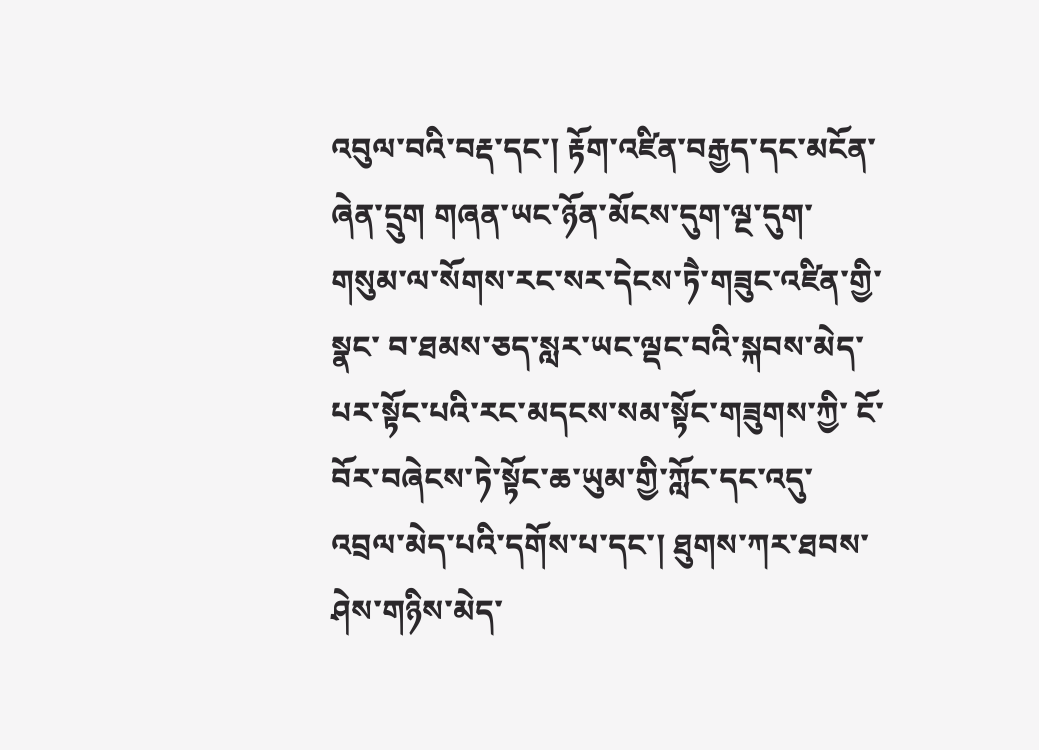འབུལ་བའི་བརྡ་དང་། རྟོག་འཛིན་བརྒྱད་དང་མངོན་ཞེན་དྲུག གཞན་ཡང་ཉོན་མོངས་དུག་ལྔ་དུག་གསུམ་ལ་སོགས་རང་སར་དེངས་ཏཻ་གཟུང་འཛིན་གྱི་སྣང་ བ་ཐམས་ཅད་སླར་ཡང་ལྡང་བའི་སྐབས་མེད་པར་སྟོང་པའི་རང་མདངས་སམ་སྟོང་གཟུགས་ཀྱི་ ངོ་བོར་བཞེངས་ཏེ་སྟོང་ཆ་ཡུམ་གྱི་ཀློང་དང་འདུ་འབྲལ་མེད་པའི་དགོས་པ་དང་། ཐུགས་ཀར་ཐབས་ཤེས་གཉིས་མེད་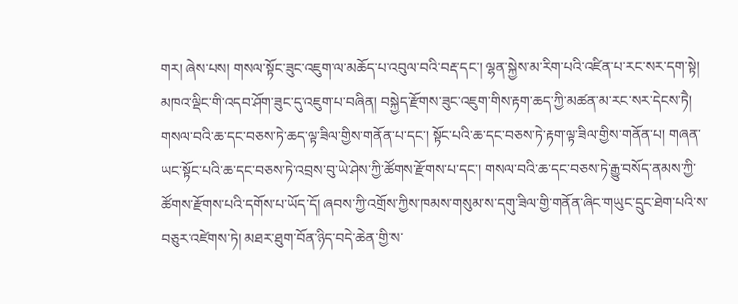གར། ཞེས་པས། གསལ་སྟོང་ཟུང་འཇུག་ལ་མཆོད་པ་འབུལ་བའི་བརྡ་དང་། ལྷན་སྐྱེས་མ་རིག་པའི་འཛིན་པ་རང་སར་དག་སྟེ། མཁའ་ལྡིང་གི་འདབ་ཤོག་ཟུང་དུ་འཇུག་པ་བཞིན། བསྐྱེད་རྫོགས་ཟུང་འཇུག་གིས་རྟག་ཆད་ཀྱི་མཚན་མ་རང་སར་དེངས་ཏཻ། གསལ་བའི་ཆ་དང་བཅས་ཏེ་ཆད་ལྟ་ཟིལ་གྱིས་གནོན་པ་དང་། སྟོང་པའི་ཆ་དང་བཅས་ཏེ་རྟག་ལྟ་ཟིལ་གྱིས་གནོན་པ། གཞན་ཡང་སྟོང་པའི་ཆ་དང་བཅས་ཏེ་འབྲས་བུ་ཡེ་ཤེས་ཀྱི་ཚོགས་རྫོགས་པ་དང་། གསལ་བའི་ཆ་དང་བཅས་ཏེ་རྒྱུ་བསོད་ནམས་ཀྱི་ཚོགས་རྫོགས་པའི་དགོས་པ་ཡོད་དོ། ཞབས་ཀྱི་འགྲོས་ཀྱིས་ཁམས་གསུམ་ས་དགུ་ཟིལ་གྱི་གནོན་ཞིང་གཡུང་དྲུང་ཐེག་པའི་ས་ བཅུར་འཛེགས་ཏེ། མཐར་ཐུག་བོན་ཉིད་བདེ་ཆེན་གྱི་ས་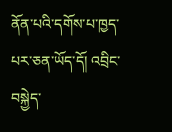ནོན་པའི་དགོས་པ་ཁྱད་པར་ཅན་ཡོད་དོ། འབྲིང་བསྐྱེད་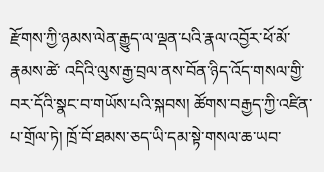རྫོགས་ཀྱི་ཉམས་ལེན་རྒྱུད་ལ་ལྡན་པའི་རྣལ་འབྱོར་ཕོ་མོ་རྣམས་ཚེ་ འདིའི་ལུས་རྒྱ་བྲལ་ནས་བོན་ཉིད་འོད་གསལ་གྱི་བར་དོའི་སྣང་བ་གཡོས་པའི་སྐབས། ཚོགས་བརྒྱད་ཀྱི་འཛིན་པ་གྲོལ་ཏེ། ཁྲོ་བོ་ཐམས་ཅད་ཡི་དམ་སྟེ་གསལ་ཆ་ཡབ་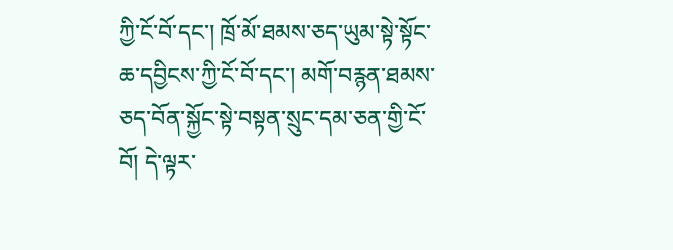ཀྱི་ངོ་བོ་དང་། ཁྲོ་མོ་ཐམས་ཅད་ཡུམ་སྟེ་སྟོང་ཆ་དབྱིངས་ཀྱི་ངོ་བོ་དང་། མགོ་བརྙན་ཐམས་ཅད་བོན་སྐྱོང་སྟེ་བསྟན་སྲུང་དམ་ཅན་གྱི་ངོ་བོ། དེ་ལྟར་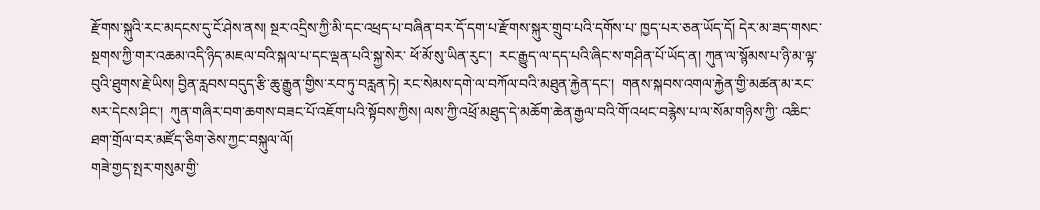རྫོགས་སྐུའི་རང་མདངས་དུ་ངོ་ཤེས་ནས། སྔར་འདྲིས་ཀྱི་མི་དང་འཕྲད་པ་བཞིན་བར་དོ་དག་པ་རྫོགས་སྐུར་གྲུབ་པའི་དགོས་པ་ ཁྱད་པར་ཅན་ཡོད་དོ། དེར་མ་ཟད་གསང་སྔགས་ཀྱི་གར་འཆམ་འདི་ཉིད་མཇལ་བའི་སྐལ་པ་དང་ལྡན་པའི་སྐྱ་སེར་ ཕོ་མོ་སུ་ཡིན་རུང་།  རང་རྒྱུད་ལ་དད་པའི་ཞིང་ས་གཤིན་པོ་ཡོད་ན། ཀུན་ལ་སྙོམས་པ་ཉི་མ་ལྟ་བུའི་ཐུགས་རྗེ་ཡིས། བྱིན་རླབས་བདུད་རྩི་ཆུ་རྒྱུན་གྱིས་རབ་ཏུ་བརླན་ཏེ། རང་སེམས་དགེ་ལ་བཀོལ་བའི་མཐུན་རྐྱེན་དང་།  གནས་སྐབས་འགལ་རྐྱེན་གྱི་མཚན་མ་རང་སར་དེངས་ཤིང་།  ཀུན་གཞིར་བག་ཆགས་བཟང་པོ་འཇོག་པའི་སྟོབས་ཀྱིས། ལས་ཀྱི་འཕྲོ་མཐུད་དེ་མཆོག་ཆེན་རྒྱལ་བའི་གོ་འཕང་བརྙེས་པ་ལ་སོམ་གཉིས་ཀྱི་ འཆིང་ཐག་གྲོལ་བར་མཛོད་ཅིག་ཅེས་ཀྱང་བསྐུལ་ལོ།
གཟེ་གྱད་སྤར་གསུམ་གྱི་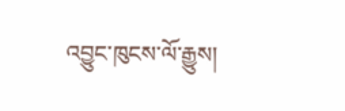འབྱུང་ཁུངས་ལོ་རྒྱུས།